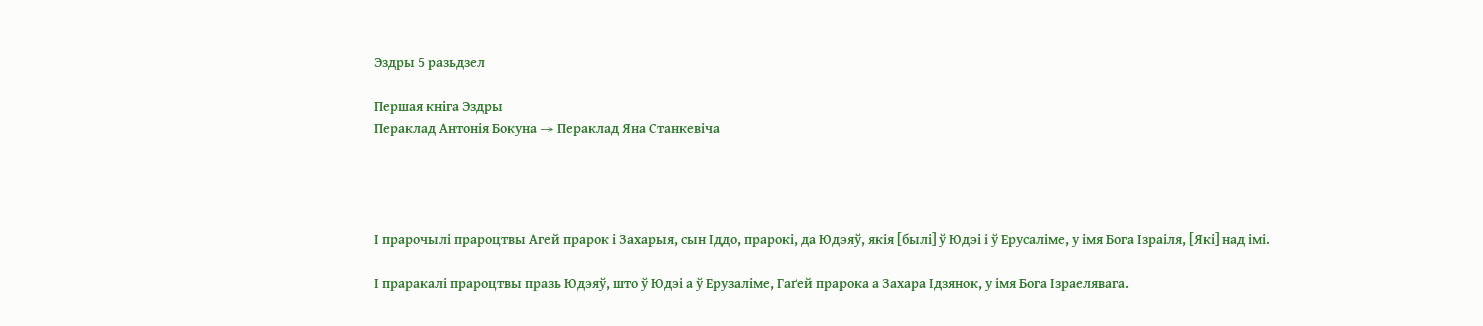Эздры 5 разьдзел

Першая кніга Эздры
Пераклад Антонія Бокуна → Пераклад Яна Станкевіча




І прарочылі прароцтвы Агей прарок і Захарыя, сын Іддо, прарокі, да Юдэяў, якія [былі] ў Юдэі і ў Ерусаліме, у імя Бога Ізраіля, [Які] над імі.

І праракалі прароцтвы празь Юдэяў, што ў Юдэі а ў Ерузаліме, Гаґей прарока а Захара Ідзянок, у імя Бога Ізраелявага.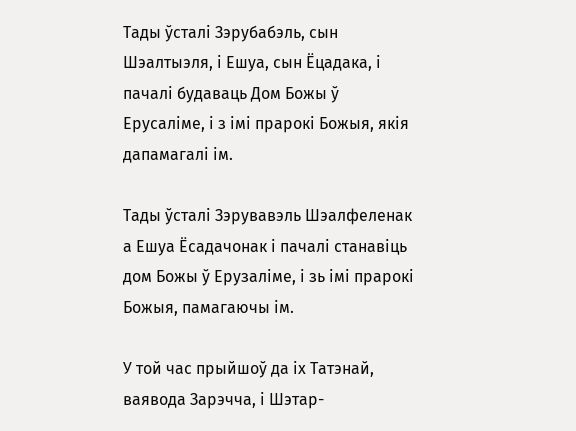Тады ўсталі Зэрубабэль, сын Шэалтыэля, і Ешуа, сын Ёцадака, і пачалі будаваць Дом Божы ў Ерусаліме, і з імі прарокі Божыя, якія дапамагалі ім.

Тады ўсталі Зэрувавэль Шэалфеленак а Ешуа Ёсадачонак і пачалі станавіць дом Божы ў Ерузаліме, і зь імі прарокі Божыя, памагаючы ім.

У той час прыйшоў да іх Татэнай, ваявода Зарэчча, і Шэтар-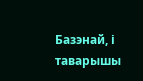Базэнай, і таварышы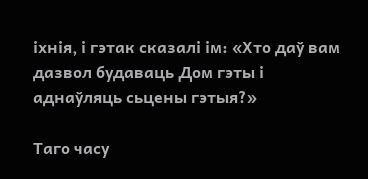іхнія, і гэтак сказалі ім: «Хто даў вам дазвол будаваць Дом гэты і аднаўляць сьцены гэтыя?»

Таго часу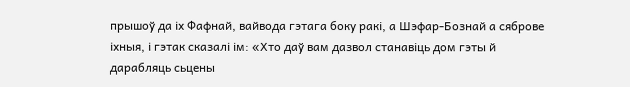прышоў да іх Фафнай, вайвода гэтага боку ракі, а Шэфар-Бознай а сяброве іхныя, і гэтак сказалі ім: «Хто даў вам дазвол станавіць дом гэты й дарабляць сьцены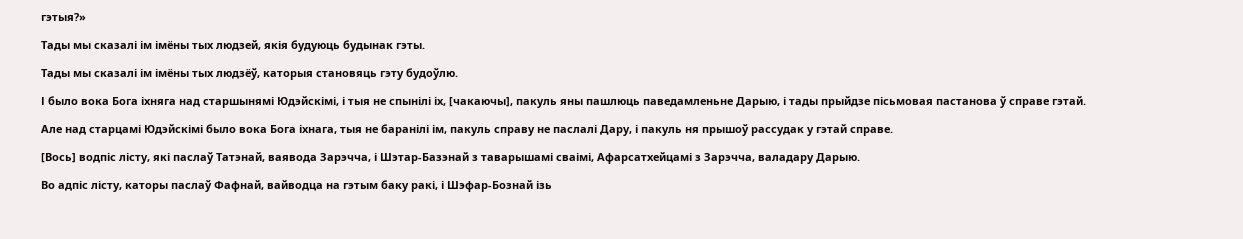гэтыя?»

Тады мы сказалі ім імёны тых людзей, якія будуюць будынак гэты.

Тады мы сказалі ім імёны тых людзёў, каторыя становяць гэту будоўлю.

І было вока Бога іхняга над старшынямі Юдэйскімі, і тыя не спынілі іх, [чакаючы], пакуль яны пашлюць паведамленьне Дарыю, і тады прыйдзе пісьмовая пастанова ў справе гэтай.

Але над старцамі Юдэйскімі было вока Бога іхнага, тыя не баранілі ім, пакуль справу не паслалі Дару, і пакуль ня прышоў рассудак у гэтай справе.

[Вось] водпіс лісту, які паслаў Татэнай, ваявода Зарэчча, і Шэтар-Базэнай з таварышамі сваімі, Афарсатхейцамі з Зарэчча, валадару Дарыю.

Во адпіс лісту, каторы паслаў Фафнай, вайводца на гэтым баку ракі, і Шэфар-Бознай ізь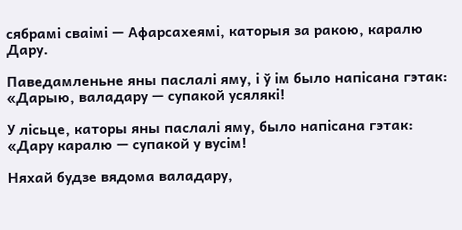сябрамі сваімі — Афарсахеямі, каторыя за ракою, каралю Дару.

Паведамленьне яны паслалі яму, і ў ім было напісана гэтак: «Дарыю, валадару — супакой усялякі!

У лісьце, каторы яны паслалі яму, было напісана гэтак: «Дару каралю — супакой у вусім!

Няхай будзе вядома валадару,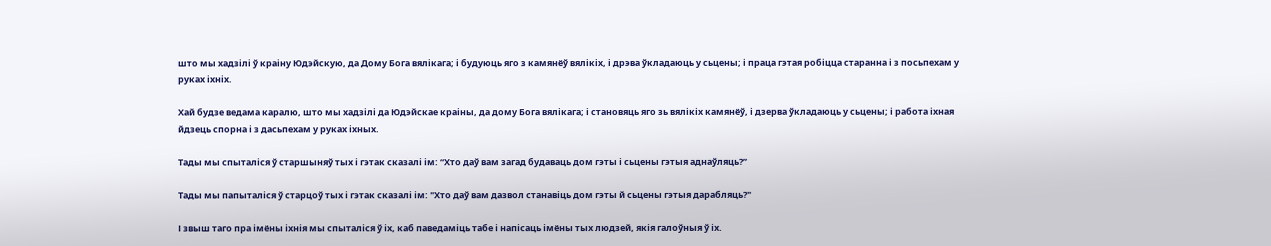што мы хадзілі ў краіну Юдэйскую, да Дому Бога вялікага; і будуюць яго з камянёў вялікіх, і дрэва ўкладаюць у сьцены; і праца гэтая робіцца старанна і з посьпехам у руках іхніх.

Хай будзе ведама каралю, што мы хадзілі да Юдэйскае краіны, да дому Бога вялікага; і становяць яго зь вялікіх камянёў, і дзерва ўкладаюць у сьцены; і работа іхная йдзець спорна і з дасьпехам у руках іхных.

Тады мы спыталіся ў старшыняў тых і гэтак сказалі ім: “Хто даў вам загад будаваць дом гэты і сьцены гэтыя аднаўляць?”

Тады мы папыталіся ў старцоў тых і гэтак сказалі ім: "Хто даў вам дазвол станавіць дом гэты й сьцены гэтыя дарабляць?"

І звыш таго пра імёны іхнія мы спыталіся ў іх, каб паведаміць табе і напісаць імёны тых людзей, якія галоўныя ў іх.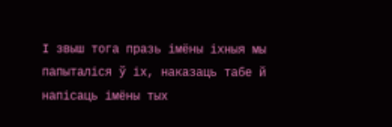І звыш тога празь імёны іхныя мы папыталіся ў іх, наказаць табе й напісаць імёны тых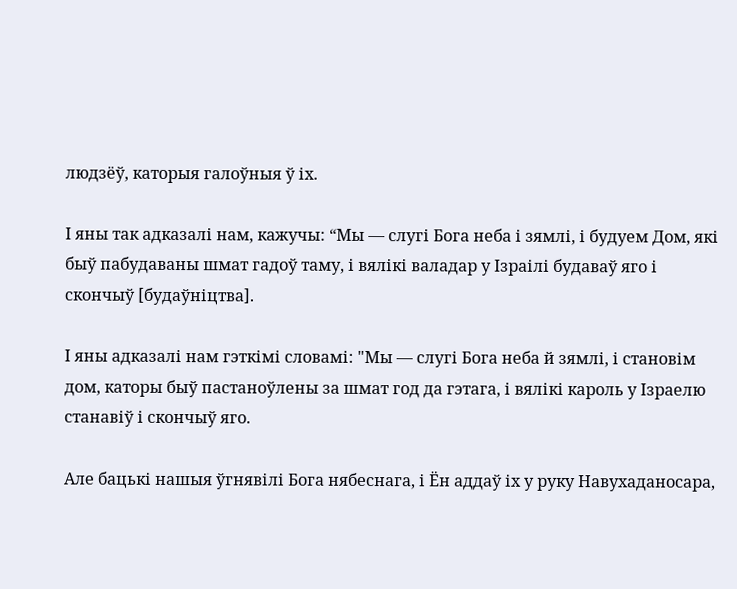людзёў, каторыя галоўныя ў іх.

І яны так адказалі нам, кажучы: “Мы — слугі Бога неба і зямлі, і будуем Дом, які быў пабудаваны шмат гадоў таму, і вялікі валадар у Ізраілі будаваў яго і скончыў [будаўніцтва].

І яны адказалі нам гэткімі словамі: "Мы — слугі Бога неба й зямлі, і становім дом, каторы быў пастаноўлены за шмат год да гэтага, і вялікі кароль у Ізраелю станавіў і скончыў яго.

Але бацькі нашыя ўгнявілі Бога нябеснага, і Ён аддаў іх у руку Навухаданосара,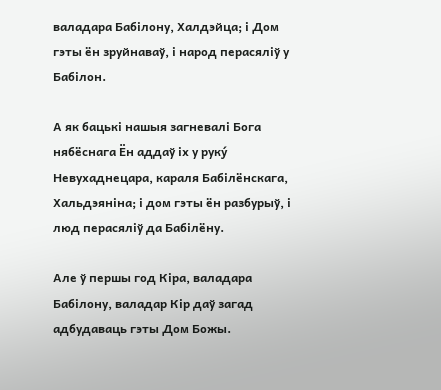валадара Бабілону, Халдэйца; і Дом гэты ён зруйнаваў, і народ перасяліў у Бабілон.

А як бацькі нашыя загневалі Бога нябёснага Ён аддаў іх у рукý Невухаднецара, караля Бабілёнскага, Хальдэяніна; і дом гэты ён разбурыў, і люд перасяліў да Бабілёну.

Але ў першы год Кіра, валадара Бабілону, валадар Кір даў загад адбудаваць гэты Дом Божы.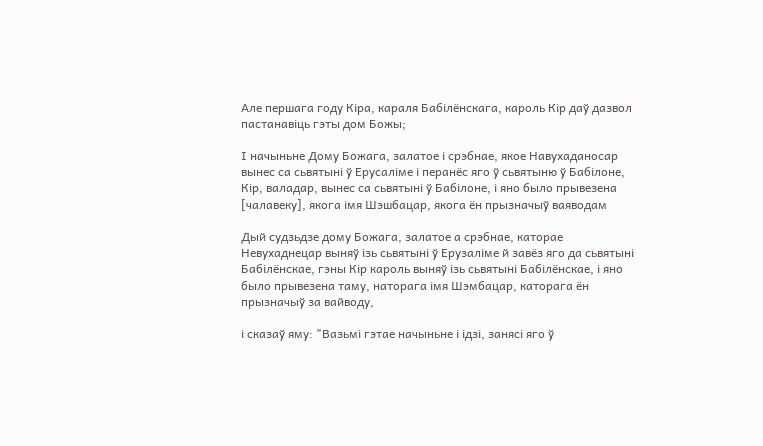Але першага году Кіра, караля Бабілёнскага, кароль Кір даў дазвол пастанавіць гэты дом Божы;

І начыньне Дому Божага, залатое і срэбнае, якое Навухаданосар вынес са сьвятыні ў Ерусаліме і перанёс яго ў сьвятыню ў Бабілоне, Кір, валадар, вынес са сьвятыні ў Бабілоне, і яно было прывезена [чалавеку], якога імя Шэшбацар, якога ён прызначыў ваяводам

Дый судзьдзе дому Божага, залатое а срэбнае, каторае Невухаднецар выняў ізь сьвятыні ў Ерузаліме й завёз яго да сьвятыні Бабілёнскае, гэны Кір кароль выняў ізь сьвятыні Бабілёнскае, і яно было прывезена таму, наторага імя Шэмбацар, каторага ён прызначыў за вайводу,

і сказаў яму: "Вазьмі гэтае начыньне і ідзі, занясі яго ў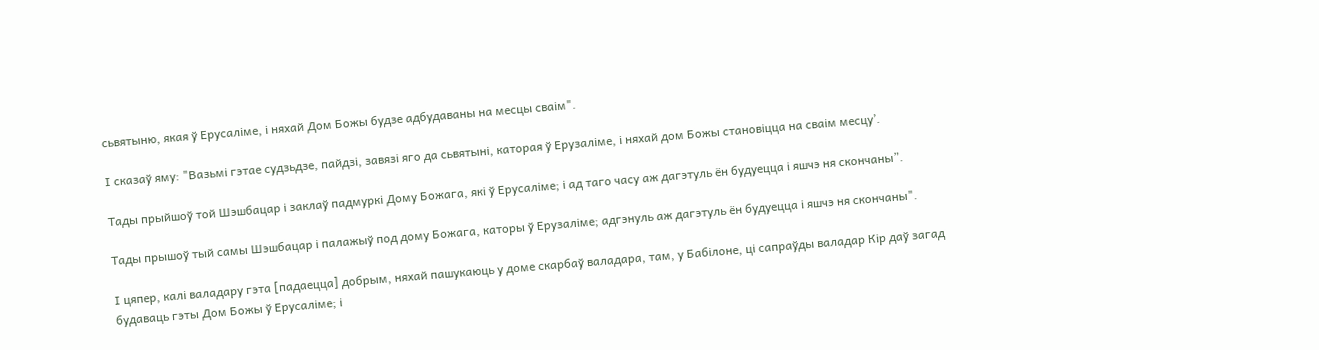сьвятыню, якая ў Ерусаліме, і няхай Дом Божы будзе адбудаваны на месцы сваім".

І сказаў яму: "Вазьмі гэтае судзьдзе, пайдзі, завязі яго да сьвятыні, каторая ў Ерузаліме, і няхай дом Божы становіцца на сваім месцу’.

Тады прыйшоў той Шэшбацар і заклаў падмуркі Дому Божага, які ў Ерусаліме; і ад таго часу аж дагэтуль ён будуецца і яшчэ ня скончаны”.

Тады прышоў тый самы Шэшбацар і палажыў под дому Божага, каторы ў Ерузаліме; адгэнуль аж дагэтуль ён будуецца і яшчэ ня скончаны".

І цяпер, калі валадару гэта [падаецца] добрым, няхай пашукаюць у доме скарбаў валадара, там, у Бабілоне, ці сапраўды валадар Кір даў загад будаваць гэты Дом Божы ў Ерусаліме; і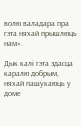волю валадара пра гэта няхай прышлюць нам».

Дык калі гэта здасца каралю добрым, няхай пашукаюць у доме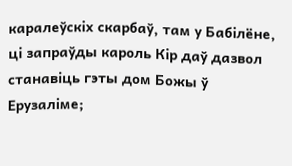каралеўскіх скарбаў, там у Бабілёне, ці запраўды кароль Кір даў дазвол станавіць гэты дом Божы ў Ерузаліме;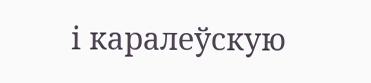і каралеўскую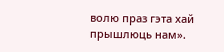волю праз гэта хай прышлюць нам».